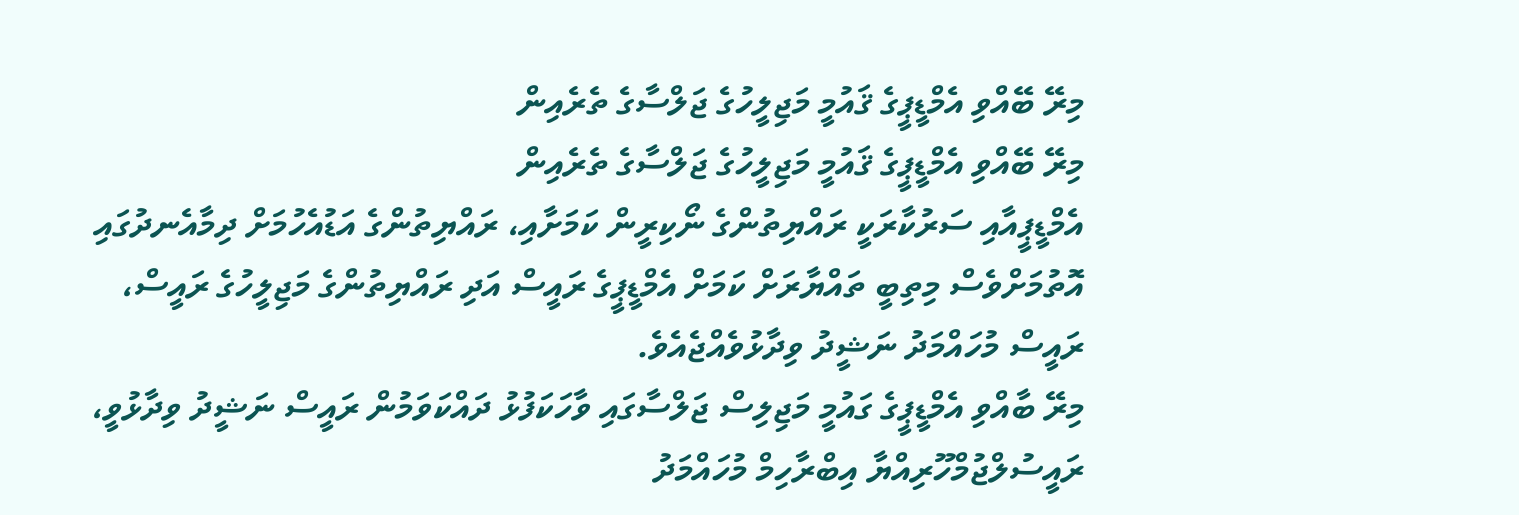މިރޭ ބޭއްވި އެމްޑީޕީގެ ޤައުމީ މަޖިލީހުގެ ޖަލްސާގެ ތެރެއިން
މިރޭ ބޭއްވި އެމްޑީޕީގެ ޤައުމީ މަޖިލީހުގެ ޖަލްސާގެ ތެރެއިން
އެމްޑީޕީއާއި ސަރުކާރަކީ ރައްޔިތުންގެ ނޯކިރީން ކަމަށާއި، ރައްޔިތުންގެ އަޑުއެހުމަށް ދިމާއެނދުގައި އޮތުމަށްވެސް މިތިބީ ތައްޔާރަށް ކަމަށް އެމްޑީޕީގެ ރައީސް އަދި ރައްޔިތުންގެ މަޖިލީހުގެ ރައީސް، ރައީސް މުހައްމަދު ނަޝީދު ވިދާޅުވެއްޖެއެވެ.
މިރޭ ބާއްވި އެމްޑީޕީގެ ގައުމީ މަޖިލިސް ޖަލްސާގައި ވާހަކަފުޅު ދައްކަވަމުން ރައީސް ނަޝީދު ވިދާޅުވީ، ރައީސުލްޖުމްހޫރިއްޔާ އިބްރާހިމް މުހައްމަދު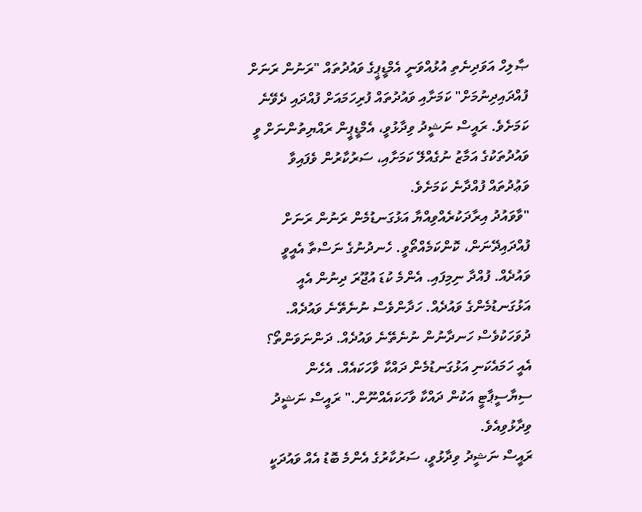ޞާލިހް އަވަދިނެތި އުޅުއްވަނީ އެމްޑީޕީގެ ވައުދުތައް "ރަނުން ރަނަށް ފުއްދައިދިނުމަށް" ކަމަށާއި ވައުދުތައް ފުރިހަމައަށް ފުއްދައި ދެވޭނެ ކަމަށެވެ. ރައީސް ނަޝީދު ވިދާޅުވީ، އެމްޑީޕީން ރައްޔިތުންނަށް ވީ ވައުދުތަކުގެ އަމާޒު ނުގެއްލޭ ކަމަށާއި، ސަރުކާރުން ވެފައިވާ ވަޢުދުތައް ފުއްދާނެ ކަމަށެވެ.
"ވާވައުދު އިރާދަކުރެއްވިއްޔާ އަޅުގަނޑުމެން ރަނުން ރަނަށް ފުއްދައިދޭނަން، ކޮންކަމެއްތޯވީ. ހެނދުނުގެ ނަސްތާ އެއީވީ ވައުދެއް. ފުއްދާ ނިމިފައި. އެންމެ ކުޑަ އުޖޫރަ ދިނުން އެއީ އަޅުގަނޑުމެންގެ ވައުދެއް. ހަދާންވެސް ނުނެތޭނެ ވައުދެއް. ދުވަހަކުވެސް ހަނދާނުން ނުނެތޭނެ ވައުދެއް. ދަންނަވަންތޯ؟ އެއީ ހަމައެކަނި އަޅުގަނޑުމެން ދައްކާ ވާހަކައެއް. އެހެން ސިޔާސީޕާޓީ އަކުން ދައްކާ ވާހަކައެއްނޫން." ރައީސް ނަޝީދު ވިދާޅުވިއެވެ.
ރައީސް ނަޝީދު ވިދާޅުވީ، ސަރުކާރުގެ އެންމެ ބޮޑު އެއް ވައުދަކީ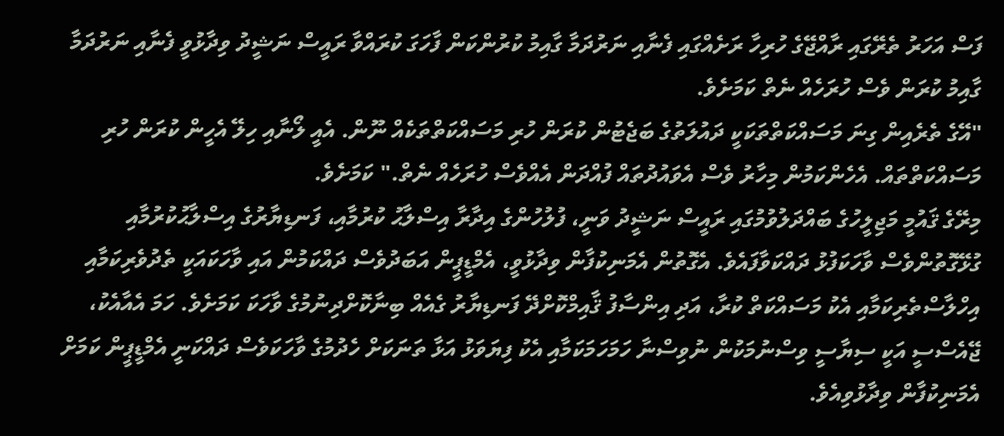ފަސް އަހަރު ތެރޭގައި ރާއްޖޭގެ ހުރިހާ ރަށެއްގައި ފެނާއި ނަރުދަމާ ގާއިމު ކުރުންކަން ފާހަގަ ކުރައްވާ ރައީސް ނަޝީދު ވިދާޅުވީ ފެނާއި ނަރުދަމާ ގާއިމު ކުރަން ވެސް ހުރަހެއް ނެތް ކަމަށެވެ.
"އޭގެ ތެރެއިން ގިނަ މަސައްކަތްތަކަކީ ދައުލަތުގެ ބަޖެޓުން ކުރަން ހުރި މަސައްކަތްތަކެއް ނޫން. އެއީ ލޯނާއި ހިލޭ އެހީން ކުރަން ހުރި މަސައްކަތްތައް. އެހެންކަމުން މިހާރު ވެސް އެވައުދުތައް ފުއްދަން އެއްވެސް ހުރަހެއް ނެތް." ކަމަށެވެ.
މިރޭގެ ޤައުމީ މަޖިލީހުގެ ބައްދަލުވުމުގައި ރައީސް ނަޝީދު ވަނީ، ފުލުހުންގެ އިދާރާ އިސްލާޙު ކުރުމާއި، ފަނޑިޔާރުގެ އިސްލާޙުކުރުމާއި ގުޅޭގޮތުންވެސް ވާހަކަފުޅު ދައްކަވާފައެވެ. އެގޮތުން އެމަނިކުފާން ވިދާޅުވީ، އެމްޑީޕީން އަބަދުވެސް ދައްކަމުން އައި ވާހަކައަކީ ތެދުވެރިކަމާއި އިހްލާސްތެރިކަމާއި އެކު މަސައްކަތް ކުރާ، އަދި އިންސާފު ޤާއިމްކޮށްދޭ ފަނޑިޔާރު ގެއެއް ބިނާކޮށްދިނުމުގެ ވާހަކަ ކަމަށެވެ. ހަމަ އެއާއެކު، ޖޭއެސްސީ އަކީ ސިޔާސީ ވިސްނުމަކުން ނުވިސްނާ ހަމަހަމަކަމާއި އެކު ފިޔަވަޅު އަޅާ ތަނަކަށް ހެދުމުގެ ވާހަކަވެސް ދައްކަނީ އެމްޑީޕީން ކަމަށް އެމަނިކުފާން ވިދާޅުވިއެވެ.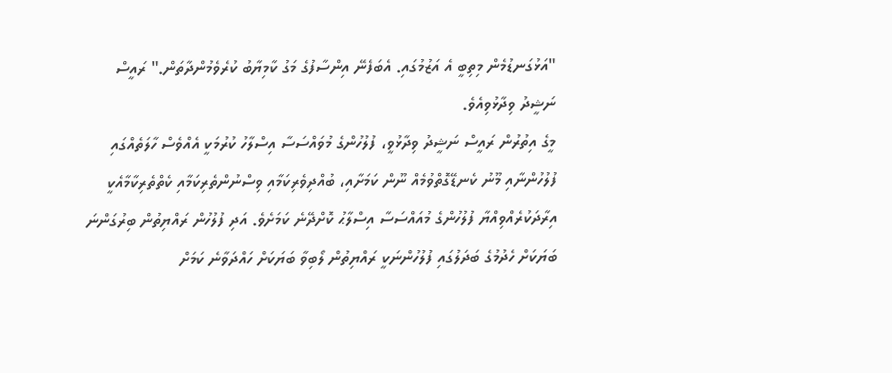"އަޅުގަނޑުމެން މިތިބީ އެ އަޒުމުގައި. އެބަފެނޭ އިންސާފުގެ މަގު ކާމިޔާބު ކުރެވެމުންދާތަން." ރައީސް ނަޝީދު ވިދާޅުވިއެވެ.
މީގެ އިތުރުން ރައީސް ނަޝީދު ވިދާޅުވީ، ފުލުހުންގެ މުވައްސަސާ އިސްލާހު ކުރުމަކީ އެއްވެސް ހާލަތެއްގައި ފުލުހުންނާއި މޫނު ކެނޑޭގޮތްވުމެއް ނޫން ކަމަށާއި، ބުއްދިވެރިކަމާއި ވިސްނުންތެރިކަމާއި ކެތްތެރިކާމާއެކީ އިރާދަކުރެއްވިއްޔާ ފުލުހުންގެ މުއައްސަސާ އިސްލާޙު ކޮށްދޭނެ ކަމަށެވެ. އަދި ފުލުހުން ރައްޔިތުން ބިރުގަންނަ ބަޔަކަށް ހެދުމުގެ ބަދަލުގައި ފުލުހުންނަކީ ރައްޔިތުން ލޯބިވާ ބަޔަކަށް ހައްދަވާނެ ކަމަށް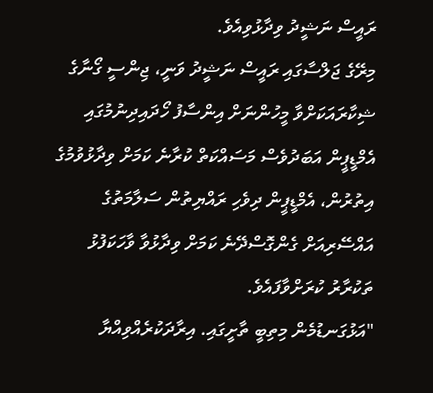ރައީސް ނަޝީދު ވިދާޅުވިއެވެ.
މިރޭގެ ޖަލްސާގައި ރައީސް ނަޝީދު ވަނީ، ޖިންސީ ގޯނާގެ ޝިކާރައަކަށްވާ މީހުންނަށް އިންސާފު ހޯދައިދިނުމުގައި އެމްޑީޕީން އަބަދުވެސް މަސައްކަތް ކުރާނެ ކަމަށް ވިދާޅުވުމުގެ އިތުރުން، އެމްޑީޕީން ދިވެހި ރައްޔިތުން ސަލާމަތުގެ އައްސޭރިއަށް ގެންގޮސްދޭނެ ކަމަށް ވިދާޅުވާ ވާހަކަފުޅު ތަކުރާރު ކުރަށްވާފައެވެ.
"އަޅުގަނޑުމެން މިތިބީ ތާށީގައި. އިރާދަކުރެއްވިއްޔާ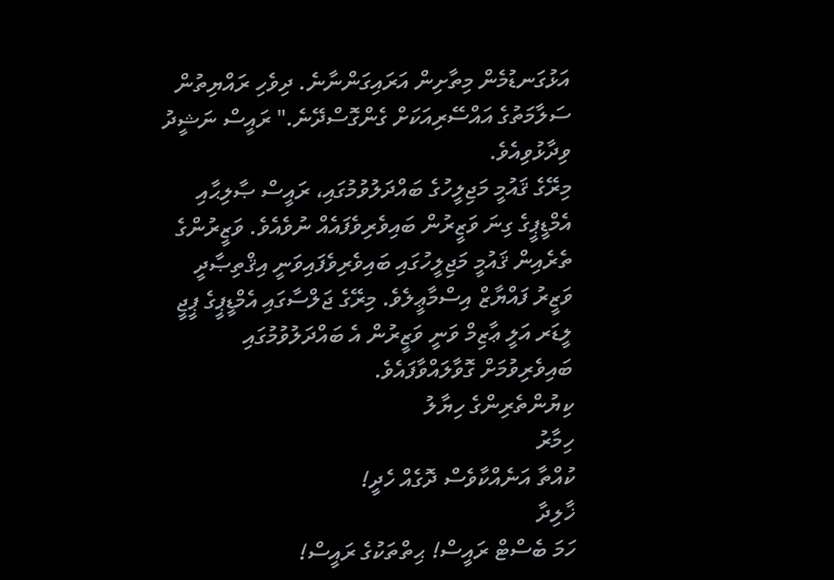އަޅުގަނޑުމެން މިތާށިން އަރައިގަންނާނެ. ދިވެހި ރައްޔިތުން ސަލާމަތުގެ އައްސޭރިއަކަށް ގެންގޮސްދޭނެ." ރައީސް ނަޝީދު ވިދާޅުވިއެވެ.
މިރޭގެ ޤައުމީ މަޖިލީހުގެ ބައްދަލުވުމުގައި، ރައީސް ޞާލިޙާއި އެމްޑީޕީގެ ގިނަ ވަޒީރުން ބައިވެރިވެފައެއް ނުވެއެވެ. ވަޒީރުންގެ ތެރެއިން ޤައުމީ މަޖިލީހުގައި ބައިވެރިވެފައިވަނީ އިޤްތިޞާދީ ވަޒީރު ފައްޔާޒް އިސްމާޢީލެވެ. މިރޭގެ ޖަލްސާގައި އެމްޑީޕީގެ ޕީޖީ ލީޑަރ އަލީ ޢާޒިމް ވަނީ ވަޒީރުން އެ ބައްދަލުވުމުގައި ބައިވެރިވުމަށް ގޮވާލައްވާފައެވެ.
ކިޔުންތެރިންގެ ހިޔާލު
ހިމާރު
ކުއްތާ އަނެއްކާވެސް ދޮގެއް ހެދީ!
ޚާލިދާ
ހަމަ ބެސްޓް ރައީސް! ޙިތްތަކުގެ ރައީސް!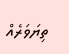ތިޔަވަރެއް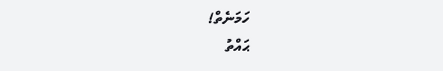ހަމަނެތް!
ޙައްތު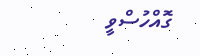ގޮއްހުސްވީ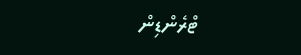ޓްރެންޑިން